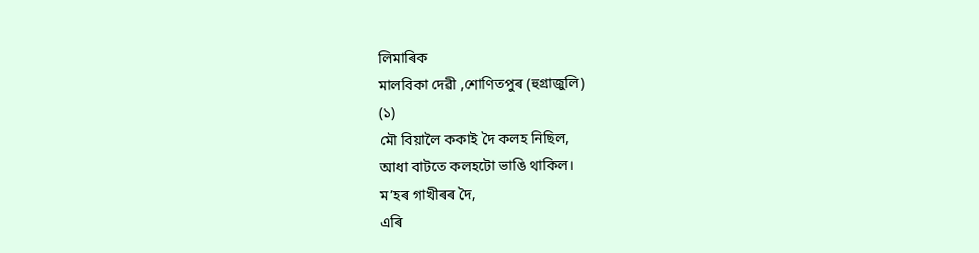লিমাৰিক
মালবিকা দেৱী ,শোণিতপুৰ (হুগ্ৰাজুলি)
(১)
মৌ বিয়ালৈ ককাই দৈ কলহ নিছিল,
আধা বাটতে কলহটো ভাঙি থাকিল।
ম’হৰ গাখীৰৰ দৈ,
এৰি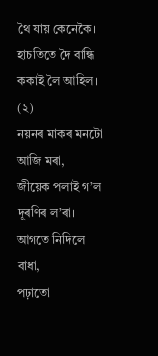থৈ যায় কেনেকৈ।
হাচতিতে দৈ বান্ধি ককাই লৈ আহিল।
(২)
নয়নৰ মাকৰ মনটো আজি মৰা,
জীয়েক পলাই গ’ল দূৰণিৰ ল’ৰা।
আগতে নিদিলে বাধা,
পঢ়াতো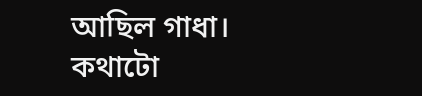আছিল গাধা।
কথাটো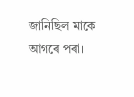জানিছিল মাকে আগৰে পৰা।